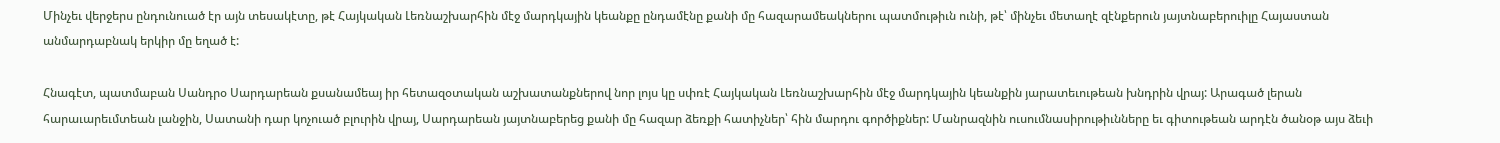Մինչեւ վերջերս ընդունուած էր այն տեսակէտը, թէ Հայկական Լեռնաշխարհին մէջ մարդկային կեանքը ընդամէնը քանի մը հազարամեակներու պատմութիւն ունի, թէ՝ մինչեւ մետաղէ զէնքերուն յայտնաբերուիլը Հայաստան անմարդաբնակ երկիր մը եղած է:

Հնագէտ, պատմաբան Սանդրօ Սարդարեան քսանամեայ իր հետազօտական աշխատանքներով նոր լոյս կը սփռէ Հայկական Լեռնաշխարհին մէջ մարդկային կեանքին յարատեւութեան խնդրին վրայ: Արագած լերան հարաւարեւմտեան լանջին, Սատանի դար կոչուած բլուրին վրայ, Սարդարեան յայտնաբերեց քանի մը հազար ձեռքի հատիչներ՝ հին մարդու գործիքներ: Մանրազնին ուսումնասիրութիւնները եւ գիտութեան արդէն ծանօթ այս ձեւի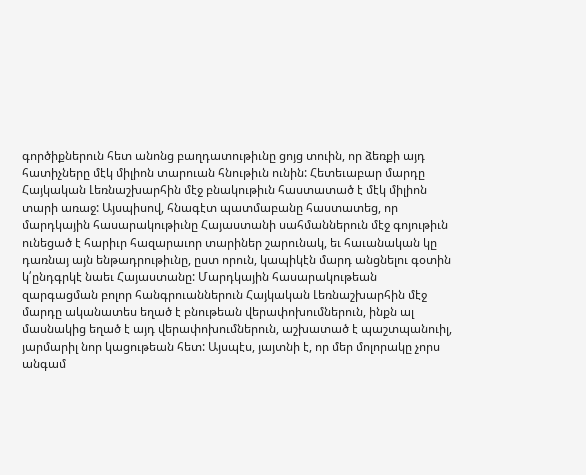գործիքներուն հետ անոնց բաղդատութիւնը ցոյց տուին, որ ձեռքի այդ հատիչները մէկ միլիոն տարուան հնութիւն ունին: Հետեւաբար մարդը Հայկական Լեռնաշխարհին մէջ բնակութիւն հաստատած է մէկ միլիոն տարի առաջ: Այսպիսով, հնագէտ պատմաբանը հաստատեց, որ մարդկային հասարակութիւնը Հայաստանի սահմաններուն մէջ գոյութիւն ունեցած է հարիւր հազարաւոր տարիներ շարունակ, եւ հաւանական կը դառնայ այն ենթադրութիւնը, ըստ որուն, կապիկէն մարդ անցնելու գօտին կ՛ընդգրկէ նաեւ Հայաստանը: Մարդկային հասարակութեան զարգացման բոլոր հանգրուաններուն Հայկական Լեռնաշխարհին մէջ մարդը ականատես եղած է բնութեան վերափոխումներուն, ինքն ալ մասնակից եղած է այդ վերափոխումներուն, աշխատած է պաշտպանուիլ, յարմարիլ նոր կացութեան հետ: Այսպէս, յայտնի է, որ մեր մոլորակը չորս անգամ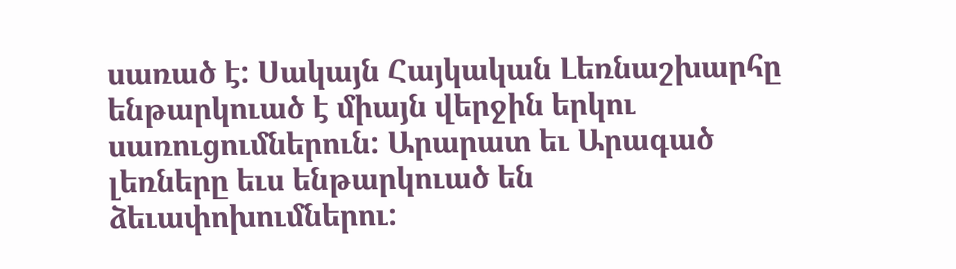սառած է: Սակայն Հայկական Լեռնաշխարհը ենթարկուած է միայն վերջին երկու սառուցումներուն: Արարատ եւ Արագած լեռները եւս ենթարկուած են ձեւափոխումներու: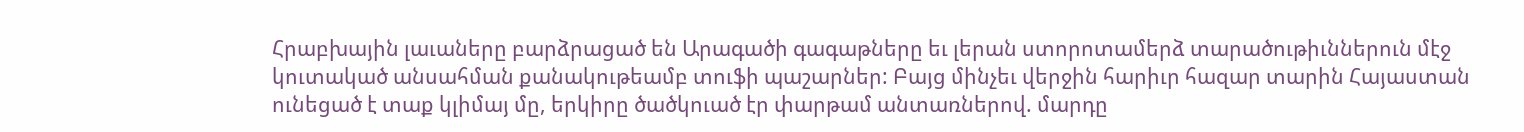Հրաբխային լաւաները բարձրացած են Արագածի գագաթները եւ լերան ստորոտամերձ տարածութիւններուն մէջ կուտակած անսահման քանակութեամբ տուֆի պաշարներ: Բայց մինչեւ վերջին հարիւր հազար տարին Հայաստան ունեցած է տաք կլիմայ մը, երկիրը ծածկուած էր փարթամ անտառներով. մարդը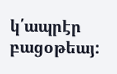կ՛ապրէր բացօթեայ: